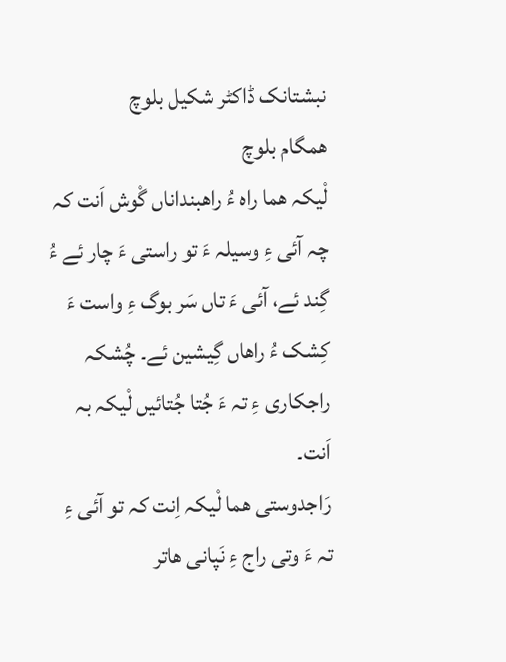نبشتانک ڈاکٹر شکیل بلوچ
ھمگام بلوچ
لْیکہ ھما راہ ءُ راھبنداناں گْوش اَنت کہ چہ آئی ءِ وسیلہ ءَ تو راستی ءَ چار ئے ءُ گِند ئے، آئی ءَ تاں سَر بوگ ءِ واست ءَ کِشک ءُ راھاں گِیشین ئے۔ چُشکہ راجکاری ءِ تہ ءَ جُتا جُتائیں لْیکہ بہ اَنت۔
رَاجدوستی ھما لْیکہ اِنت کہ تو آئی ءِ تہ ءَ وتی راج ءِ نَپانی ھاتر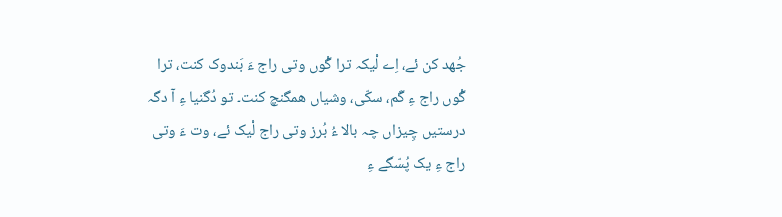جُھد کن ئے، اِے لْیکہ ترا گْوں وتی راج ءَ بَندوک کنت، ترا گْوں راج ءِ گَم، سکّی، وشیاں ھمگنچ کنت۔ تو دُگنیا ءِ آ دگہ درستیں چِیزاں چہ بالا ءُ بُرز وتی راج لْیک ئے، وت ءَ وتی راج ءِ یک پُسّگے ءِ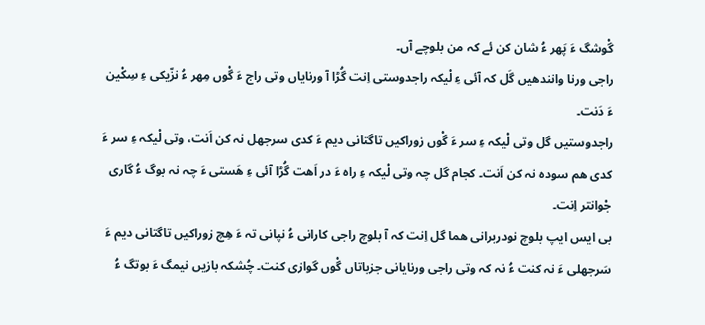گْوشگ ءَ پَھر ءُ شان کن ئے کہ من بلوچے آں۔
راجی ورنا وانندھیں گَل کہ آئی ءِ لْیکہ راجدوستی اِنت گُڑا آ ورنایاں وتی راج ءَ گْوں مِھر ءُ نزّیکی ءِ سِکْین ءَ دَنت۔
راجدوستیں گل وتی لْیکہ ءِ سر ءَ گْوں زوراکیں تاگتانی دیم ءَ کدی سرجھل نہ کن اَنت، وتی لْیکہ ءِ سر ءَ کدی ھم سودہ نہ کن اَنت۔ کجام گل چہ وتی لْیکہ ءِ راہ ءَ در اَھت گُڑا آئی ءِ ھَستی ءَ چہ نہ بوگ ءُ گاری جْوانتر اِنت۔
بی ایس ایپ بلوچ نودربرانی ھما گل اِنت کہ آ بلوچ راجی کارانی ءُ نپانی تہ ءَ ھِچ زوراکیں تاگتانی دیم ءَ سَرجھلی ءَ نہ کنت ءُ نہ کہ وتی راجی ورنایانی جزباتاں گْوں گوازی کنت۔ چُشکہ بازیں نیمگ ءَ بوتگ ءُ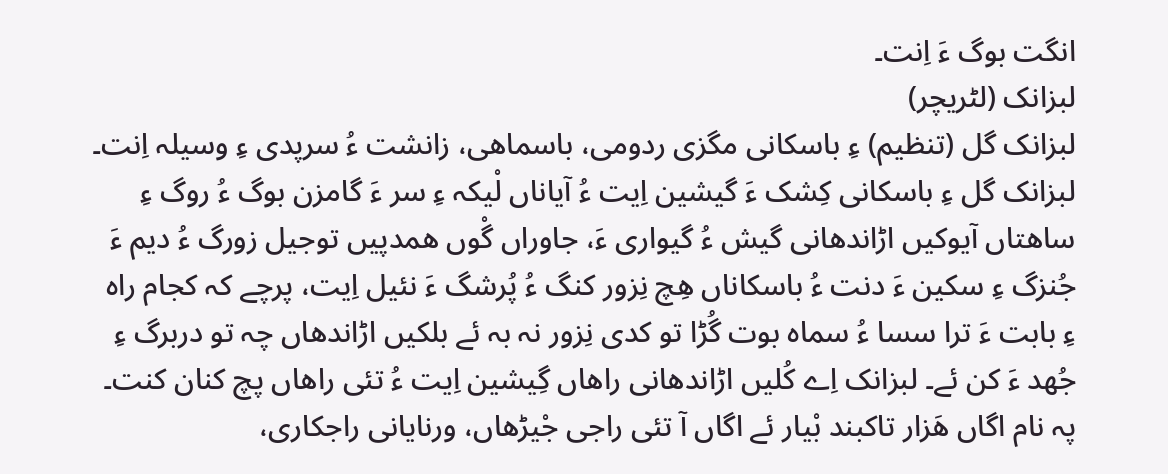انگت بوگ ءَ اِنت۔
لبزانک (لٹریچر)
لبزانک گل (تنظیم) ءِ باسکانی مگزی ردومی، باسماھی، زانشت ءُ سرپدی ءِ وسیلہ اِنت۔ لبزانک گل ءِ باسکانی کِشک ءَ گیشین اِیت ءُ آیاناں لْیکہ ءِ سر ءَ گامزن بوگ ءُ روگ ءِ ساھتاں آیوکیں اڑاندھانی گیش ءُ گیواری ءَ، جاوراں گْوں ھمدپیں توجیل زورگ ءُ دیم ءَ جُنزگ ءِ سکین ءَ دنت ءُ باسکاناں ھِچ نِزور کنگ ءُ پُرشگ ءَ نئیل اِیت، پرچے کہ کجام راہ ءِ بابت ءَ ترا سسا ءُ سماہ بوت گُڑا تو کدی نِزور نہ بہ ئے بلکیں اڑاندھاں چہ تو دربرگ ءِ جُھد ءَ کن ئے۔ لبزانک اِے کُلیں اڑاندھانی راھاں گِیشین اِیت ءُ تئی راھاں پچ کنان کنت۔
پہ نام اگاں ھَزار تاکبند بْیار ئے اگاں آ تئی راجی جْیڑھاں، ورنایانی راجکاری،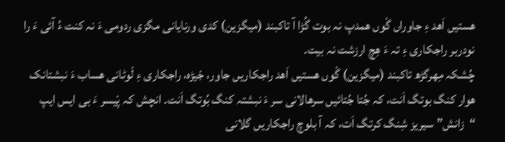ھستیں اَھد ءِ جاوراں گْوں ھمدپ نہ بوت گُڑا آ تاکبند (میگزین) کدی ورنایانی مگزی ردومی ءَ نہ کنت ءُ آئی ءَ را نودربر راجکاری ءِ تہ ءَ ھِچ ارزشت نہ بیت۔
چُشکہ مِھرگڑھ تاکبند (میگزین) گْوں ھستیں اَھد راجکاریں جاور، جْیڑہ، راجکاری ءِ لْوٹانی ھساب ءَ نبشتانک ھوار کنگ بوتگ اَنت، کہ جُتا جُتائیں سرھالانی سر ءَ نبشتہ کنگ بُوتگ اَنت۔ انچش کہ پْیسر ءَ بی ایس ایپ “زانش” سیریز شِنگ کرتگ اَت، کہ آ بلوچ راجکاریں گلانی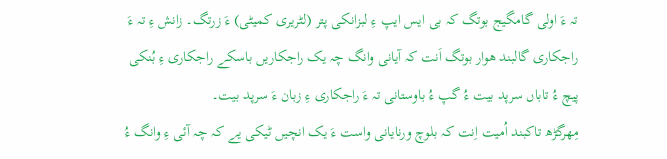تہ ءَ اولی گامگیج بوتگ کہ بی ایس ایپ ءِ لبزانکی پتر (لٹریری کمیٹی) ءَ زرتگ۔ زانش ءِ تہ ءَ راجکاری گالبند ھوار بوتگ اَنت کہ آیانی وانگ چہ یک راجکاریں باسکے راجکاری ءِ بُنکی پیچ ءُ تاباں سرپد بیت ءُ گپ ءُ باوستانی تہ ءَ راجکاری ءِ زبان ءَ سرپد بیت۔
مِھرگڑھ تاکبند اُمیت اِنت کہ بلوچ ورنایانی واست ءَ یک انچیں ٹیکی یے کہ چہ آئی ءِ وانگ ءُ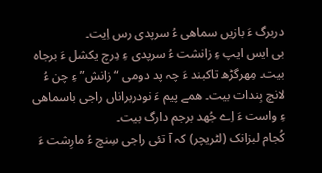دربرگ ءَ بازیں سماھی ءُ سرپدی رس اِیت۔
بی ایس ایپ ءِ زانشت ءُ سرپدی ءِ دِرچ یکشل ءَ برجاہ بیت۔ مِھرگڑھ تاکبند ءَ چہ پد دومی “زانش” ءِ چن ءُ لانچ بِندات بیت۔ ھمے پیم ءَ نودربراناں راجی باسماھی ءِ واست ءَ اِے جُھد برجم دارگ بیت۔
کُجام لبزانک (لٹریچر) کہ آ تئی راجی سِنچ ءُ مارِشت ءَ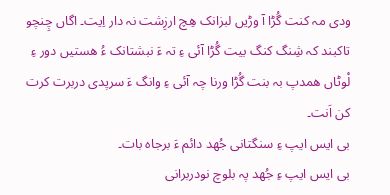ودی مہ کنت گُڑا آ وڑیں لبزانک ھِچ ارزِشت نہ دار اِیت۔ اگاں چِنچو تاکبند کہ شِنگ کنگ بیت گُڑا آئی ءِ تہ ءَ نبشتانک ءُ ھستیں دور ءِ لْوٹاں ھمدپ بہ بنت گُڑا ورنا چہ آئی ءِ وانگ ءَ سرپدی دربرت کرت کن اَنت۔
بی ایس ایپ ءِ سنگتانی جُھد دائم ءَ برجاہ بات۔
بی ایس ایپ ءِ جُھد پہ بلوچ نودربرانی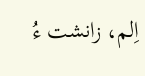اِلم، زانشت ءُ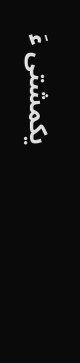یکمشتی ءَ